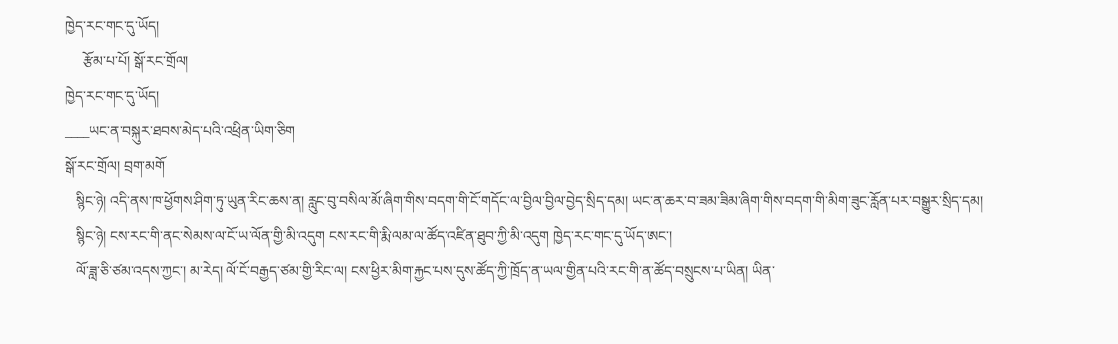ཁྱེད་རང་གང་དུ་ཡོད།
     རྩོམ་པ་པོ། སྒོ་རང་གྲོལ།
ཁྱེད་རང་གང་དུ་ཡོད།
____ཡང་ན་བསྐུར་ཐབས་མེད་པའི་འཕྲིན་ཡིག་ཅིག
སྒོ་རང་གྲོལ། བྲག་མགོ
   སྙིང་ཉེ། འདི་ནས་ཁ་ཕྱོགས་ཤིག་ཏུ་ཡུན་རིང་ཆས་ན། རླུང་བུ་བསིལ་མོ་ཞིག་གིས་བདག་གི་ངོ་གདོང་ལ་བྱིལ་བྱིལ་བྱེད་སྲིད་དམ། ཡང་ན་ཆར་བ་ཟམ་ཟིམ་ཞིག་གིས་བདག་གི་མིག་ཟུང་རློན་པར་བསྒྱུར་སྲིད་དམ།
   སྙིང་ཉེ། ངས་རང་གི་ནང་སེམས་ལ་ངོ་ཡ་ལོན་གྱི་མི་འདུག ངས་རང་གི་རྨི་ལམ་ལ་ཚོད་འཛིན་ཐུབ་ཀྱི་མི་འདུག ཁྱེད་རང་གང་དུ་ཡོད་ཨང་།
   ལོ་ཟླ་ཅི་ཙམ་འདས་ཀྱང་། མ་རེད། ལོ་ངོ་བརྒྱད་ཙམ་གྱི་རིང་ལ། ངས་ཕྱིར་མིག་རྐྱང་པས་དུས་ཚོད་ཀྱི་ཁྲོད་ན་ཡལ་གྱིན་པའི་རང་གི་ན་ཚོད་བསྲུངས་པ་ཡིན། ཡིན་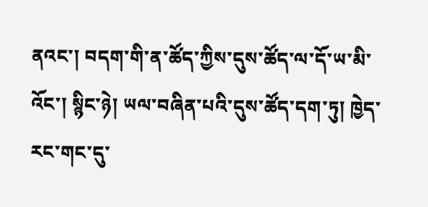ནའང་། བདག་གི་ན་ཚོད་ཀྱིས་དུས་ཚོད་ལ་དོ་ཡ་མི་འོང་། སྙིང་ཉེ། ཡལ་བཞིན་པའི་དུས་ཚོད་དག་ཏུ། ཁྱེད་རང་གང་དུ་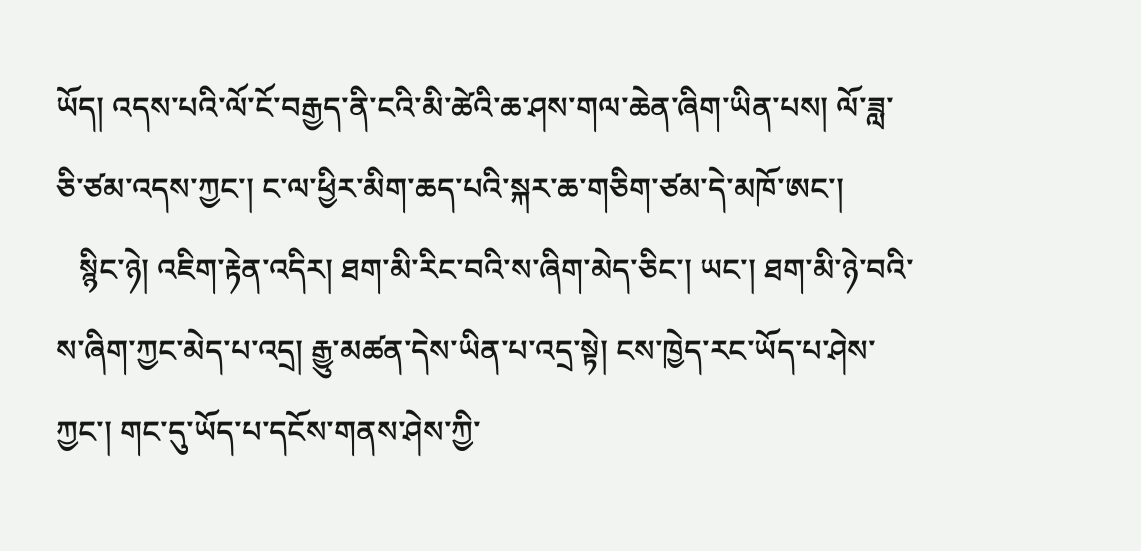ཡོད། འདས་པའི་ལོ་ངོ་བརྒྱད་ནི་ངའི་མི་ཚེའི་ཆ་ཤས་གལ་ཆེན་ཞིག་ཡིན་པས། ལོ་ཟླ་ཅི་ཙམ་འདས་ཀྱང་། ང་ལ་ཕྱིར་མིག་ཆད་པའི་སྐར་ཆ་གཅིག་ཙམ་དེ་མཁོ་ཨང་།
   སྙིང་ཉེ། འཇིག་རྟེན་འདིར། ཐག་མི་རིང་བའི་ས་ཞིག་མེད་ཅིང་། ཡང་། ཐག་མི་ཉེ་བའི་ས་ཞིག་ཀྱང་མེད་པ་འདྲ། རྒྱུ་མཚན་དེས་ཡིན་པ་འདྲ་སྟེ། ངས་ཁྱེད་རང་ཡོད་པ་ཤེས་ཀྱང་། གང་དུ་ཡོད་པ་དངོས་གནས་ཤེས་ཀྱི་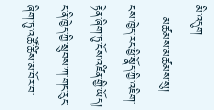མི་འདུག
   མཚམས་མཚམས་སུ། ངས་ཁྱེད་རང་ཕྱི་སྣོད་ཀྱི་འཇིག་རྟེན་ཞིག་ཏུ་ངོས་འཛིན་གྱི་ཡོད། ང་ནི་ཁྱེད་ཀྱི་སྲུབས་ཀ་གང་རུང་ཞིག་ཏུ་འཚོ་ཚིས་མ་བོར་བ་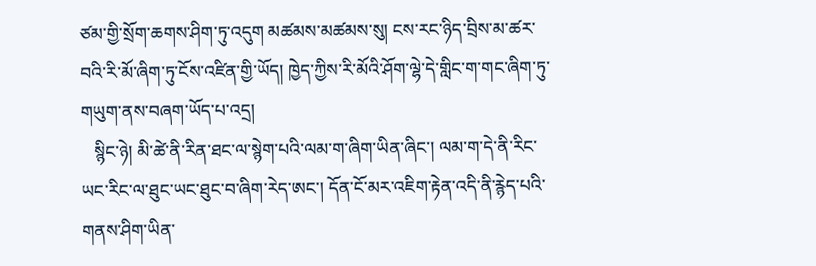ཙམ་གྱི་སྲོག་ཆགས་ཤིག་ཏུ་འདུག མཚམས་མཚམས་སུ། ངས་རང་ཉིད་བྲིས་མ་ཚར་བའི་རི་མོ་ཞིག་ཏུ་ངོས་འཛིན་གྱི་ཡོད། ཁྱེད་ཀྱིས་རི་མོའི་ཤོག་ལྷེ་དེ་གླིང་ག་གང་ཞིག་ཏུ་གཡུག་ནས་བཞག་ཡོད་པ་འདྲ།
   སྙིང་ཉེ། མི་ཚེ་ནི་རིན་ཐང་ལ་སྙེག་པའི་ལམ་ག་ཞིག་ཡིན་ཞིང་། ལམ་ག་དེ་ནི་རིང་ཡང་རིང་ལ་ཐུང་ཡང་ཐུང་བ་ཞིག་རེད་ཨང་། དོན་ངོ་མར་འཇིག་རྟེན་འདི་ནི་རྙེད་པའི་གནས་ཤིག་ཡིན་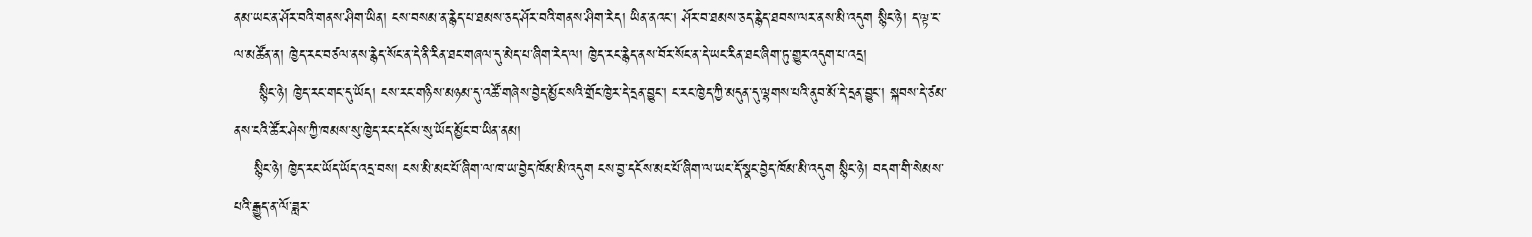ནམ་ཡང་ན་ཤོར་བའི་གནས་ཤིག་ཡིན། ངས་བསམ་ན་རྙེད་པ་ཐམས་ཅད་ཤོར་བའི་གནས་ཤིག་རེད། ཡིན་ནའང་། ཤོར་བ་ཐམས་ཅད་རྙེད་ཐབས་ལར་ནས་མི་འདུག སྙིང་ཉེ། ད་ལྟ་ང་ལ་མཚོན་ན། ཁྱེད་རང་བཙལ་ནས་རྙེད་སོང་ན་དེ་ནི་རིན་ཐང་གཞལ་དུ་མེད་པ་ཞིག་རེད་ལ། ཁྱེད་རང་རྙེད་ནས་བོར་སོང་ན་དེ་ཡང་རིན་ཐང་ཞིག་ཏུ་གྱུར་འདུག་པ་འདྲ།
     སྙིང་ཉེ། ཁྱེད་རང་གང་དུ་ཡོད། ངས་རང་གཉིས་མཉམ་དུ་འཚོ་གཞེས་བྱེད་མྱོང་སའི་གྲོང་ཁྱེར་དེ་དྲན་བྱུང་། ང་རང་ཁྱེད་ཀྱི་མདུན་དུ་ལྷགས་པའི་ནུབ་མོ་དེ་དྲན་བྱུང་། སྐབས་དེ་ཙམ་ནས་ངའི་ཚོར་ཤེས་ཀྱི་ཁམས་སུ་ཁྱེད་རང་དངོས་སུ་ཡོད་མྱོང་བ་ཡིན་ནམ།
    སྙིང་ཉེ། ཁྱེད་རང་ཡོད་ཡོད་འདྲ་བས། ངས་མི་མང་པོ་ཞིག་ལ་ཁ་ཡ་བྱེད་ཁོམ་མི་འདུག ངས་བྱ་དངོས་མང་པོ་ཞིག་ལ་ཡང་དོ་སྣང་བྱེད་ཁོམ་མི་འདུག སྙིང་ཉེ། བདག་གི་སེམས་པའི་རྒྱུད་ན་ལོ་ཟླར་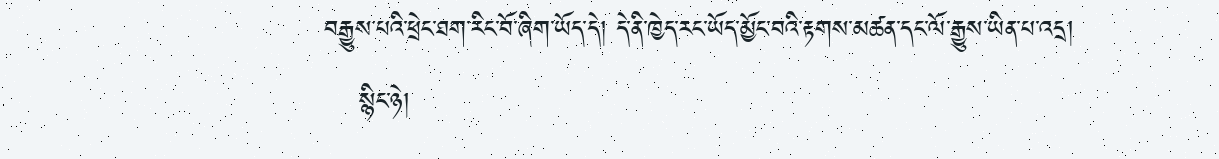བརྒྱུས་པའི་ཕྲེང་ཐག་རིང་བོ་ཞིག་ཡོད་དེ། དེ་ནི་ཁྱེད་རང་ཡོད་མྱོང་བའི་རྟགས་མཚན་དང་ལོ་རྒྱུས་ཡིན་པ་འདྲ།
    སྙིང་ཉེ།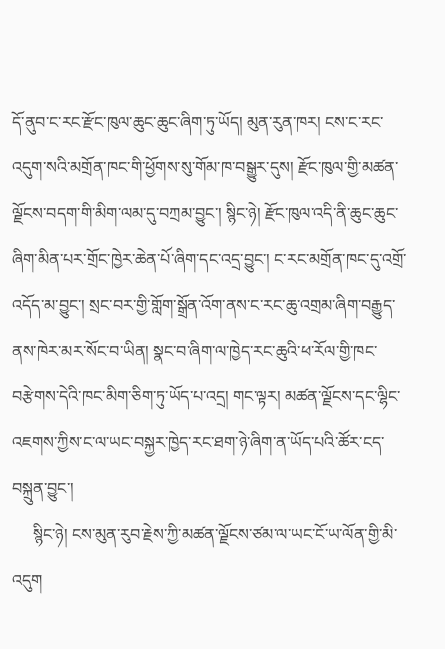དོ་ནུབ་ང་རང་རྫོང་ཁུལ་ཆུང་ཆུང་ཞིག་ཏུ་ཡོད། མུན་རུན་ཁར། ངས་ང་རང་འདུག་སའི་མགྲོན་ཁང་གི་ཕྱོགས་སུ་གོམ་ཁ་བསྒྱུར་དུས། རྫོང་ཁུལ་གྱི་མཚན་ལྗོངས་བདག་གི་མིག་ལམ་དུ་བཀྲམ་བྱུང་། སྙིང་ཉེ། རྫོང་ཁུལ་འདི་ནི་ཆུང་ཆུང་ཞིག་མིན་པར་གྲོང་ཁྱེར་ཆེན་པོ་ཞིག་དང་འདྲ་བྱུང་། ང་རང་མགྲོན་ཁང་དུ་འགྲོ་འདོད་མ་བྱུང་། སྲང་བར་གྱི་གློག་སྒྲོན་འོག་ནས་ང་རང་ཆུ་འགྲམ་ཞིག་བརྒྱུད་ནས་ཁེར་མར་སོང་བ་ཡིན། སྣང་བ་ཞིག་ལ་ཁྱེད་རང་ཆུའི་ཕ་རོལ་གྱི་ཁང་བརྩེགས་དེའི་ཁང་མིག་ཅིག་ཏུ་ཡོད་པ་འདྲ། གང་ལྟར། མཚན་ལྗོངས་དང་ལྷིང་འཇགས་ཀྱིས་ང་ལ་ཡང་བསྐྱར་ཁྱེད་རང་ཐག་ཉེ་ཞིག་ན་ཡོད་པའི་ཚོར་ངད་བསྐྲུན་བྱུང་།
     སྙིང་ཉེ། ངས་མུན་རུབ་རྗེས་ཀྱི་མཚན་ལྗོངས་ཙམ་ལ་ཡང་ངོ་ཡ་ལོན་གྱི་མི་འདུག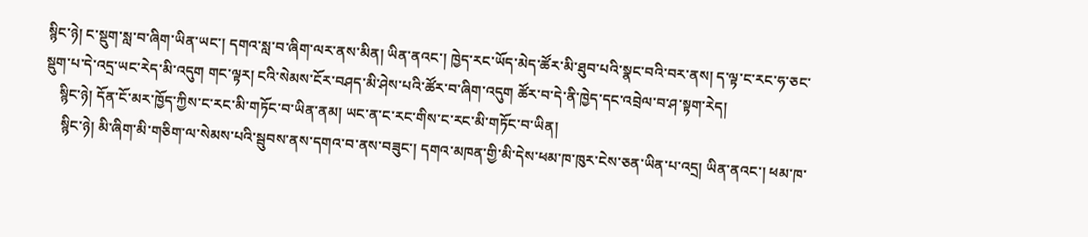སྙིང་ཉེ། ང་སྡུག་སླ་བ་ཞིག་ཡིན་ཡང་། དགའ་སླ་བ་ཞིག་ལར་ནས་མིན། ཡིན་ནའང་། ཁྱེད་རང་ཡོད་མེད་ཚོར་མི་ཐུབ་པའི་སྣང་བའི་བར་ནས། ད་ལྟ་ང་རང་ཧ་ཅང་སྡུག་པ་དེ་འདྲ་ཡང་རེད་མི་འདུག གང་ལྟར། ངའི་སེམས་ངོར་བཤད་མི་ཤེས་པའི་ཚོར་བ་ཞིག་འདུག ཚོར་བ་དེ་ནི་ཁྱེད་དང་འབྲེལ་བ་ཤ་སྟག་རེད།
    སྙིང་ཉེ། དོན་ངོ་མར་ཁྱོད་ཀྱིས་ང་རང་མི་གཏོང་བ་ཡིན་ནམ། ཡང་ན་ང་རང་གིས་ང་རང་མི་གཏོང་བ་ཡིན།
     སྙིང་ཉེ། མི་ཞིག་མི་གཅིག་ལ་སེམས་པའི་སྦུབས་ནས་དགའ་བ་ནས་བཟུང་། དགའ་མཁན་གྱི་མི་དེས་ཕམ་ཁ་ཁུར་ངེས་ཅན་ཡིན་པ་འདྲ། ཡིན་ནའང་། ཕམ་ཁ་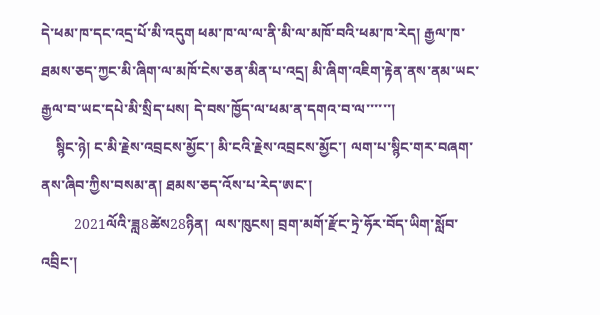དེ་ཕམ་ཁ་དང་འདྲ་པོ་མི་འདུག ཕམ་ཁ་ལ་ལ་ནི་མི་ལ་མཁོ་བའི་ཕམ་ཁ་རེད། རྒྱལ་ཁ་ཐམས་ཅད་ཀྱང་མི་ཞིག་ལ་མཁོ་ངེས་ཅན་མིན་པ་འདྲ། མི་ཞིག་འཇིག་རྟེན་ནས་ནམ་ཡང་རྒྱལ་བ་ཡང་དཔེ་མི་སྲིད་པས། དེ་བས་ཁྱོད་ལ་ཕམ་ན་དགའ་བ་ལ་་་་་་།
    སྙིང་ཉེ། ང་མི་རྗེས་འབྲངས་མྱོང་། མི་ངའི་རྗེས་འབྲངས་མྱོང་། ལག་པ་སྙིང་གར་བཞག་ནས་ཞིབ་ཀྱིས་བསམ་ན། ཐམས་ཅད་འོས་པ་རེད་ཨང་།
         2021ལོའི་ཟླ8ཚེས28ཉིན།  ལས་ཁུངས། བྲག་མགོ་རྫོང་ཏྲེ་ཧོར་བོད་ཡིག་སློབ་འབྲིང་།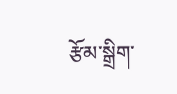རྩོམ་སྒྲིག་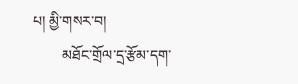པ། མྱི་གསར་བ།
        མཐོང་གྲོལ་དྲ་རྩོམ་དག་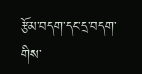རྩོམ་བདག་དང་དྲ་བདག་གིས་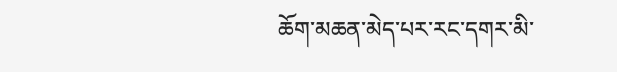ཆོག་མཆན་མེད་པར་རང་དགར་མི་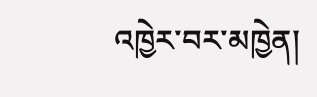འཁྱེར་བར་མཁྱེན།